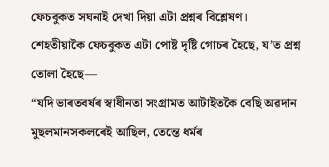ফেচবুকত সঘনাই দেখা দিয়া এটা প্ৰশ্নৰ বিশ্লেষণ।
শেহতীয়াকৈ ফেচবুকত এটা পোষ্ট দৃষ্টি গোচৰ হৈছে, য’ত প্ৰশ্ন তোলা হৈছে—
“যদি ভাৰতবৰ্ষৰ স্বাধীনতা সংগ্ৰামত আটাইতকৈ বেছি অৱদান মুছলমানসকলৰেই আছিল, তেন্তে ধৰ্মৰ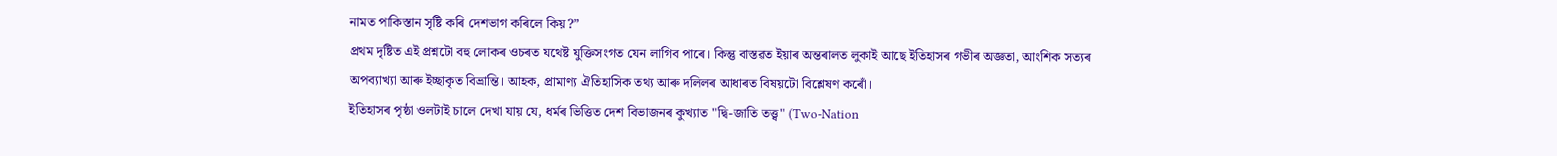নামত পাকিস্তান সৃষ্টি কৰি দেশভাগ কৰিলে কিয়?”
প্ৰথম দৃষ্টিত এই প্ৰশ্নটো বহু লোকৰ ওচৰত যথেষ্ট যুক্তিসংগত যেন লাগিব পাৰে। কিন্তু বাস্তৱত ইয়াৰ অন্তৰালত লুকাই আছে ইতিহাসৰ গভীৰ অজ্ঞতা, আংশিক সত্যৰ অপব্যাখ্যা আৰু ইচ্ছাকৃত বিভ্ৰান্তি। আহক, প্ৰামাণ্য ঐতিহাসিক তথ্য আৰু দলিলৰ আধাৰত বিষয়টো বিশ্লেষণ কৰোঁ।
ইতিহাসৰ পৃষ্ঠা ওলটাই চালে দেখা যায় যে, ধৰ্মৰ ভিত্তিত দেশ বিভাজনৰ কুখ্যাত "দ্বি-জাতি তত্ত্ব" (Two-Nation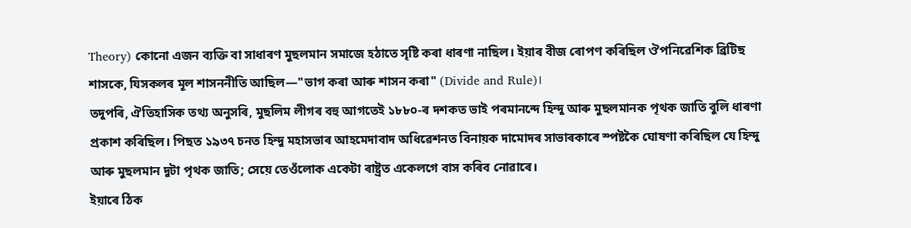Theory) কোনো এজন ব্যক্তি বা সাধাৰণ মুছলমান সমাজে হঠাতে সৃষ্টি কৰা ধাৰণা নাছিল। ইয়াৰ বীজ ৰোপণ কৰিছিল ঔপনিৱেশিক ব্ৰিটিছ শাসকে, যিসকলৰ মূল শাসননীতি আছিল—"ভাগ কৰা আৰু শাসন কৰা" (Divide and Rule)।
তদুপৰি, ঐতিহাসিক তথ্য অনুসৰি, মুছলিম লীগৰ বহু আগতেই ১৮৮০-ৰ দশকত ভাই পৰমানন্দে হিন্দু আৰু মুছলমানক পৃথক জাতি বুলি ধাৰণা প্ৰকাশ কৰিছিল। পিছত ১৯৩৭ চনত হিন্দু মহাসভাৰ আহমেদাবাদ অধিৱেশনত বিনায়ক দামোদৰ সাভাৰকাৰে স্পষ্টকৈ ঘোষণা কৰিছিল যে হিন্দু আৰু মুছলমান দুটা পৃথক জাতি; সেয়ে তেওঁলোক একেটা ৰাষ্ট্ৰত একেলগে বাস কৰিব নোৱাৰে।
ইয়াৰে ঠিক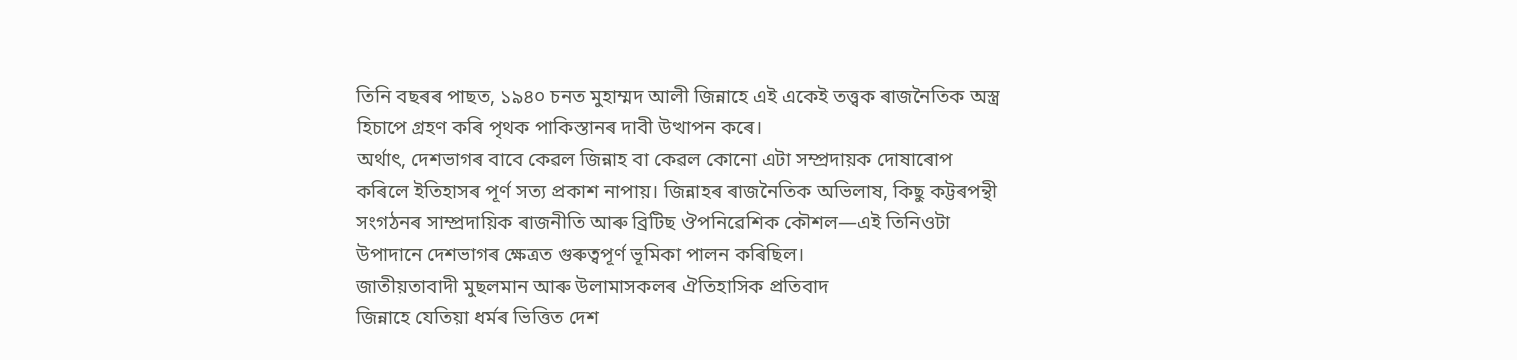তিনি বছৰৰ পাছত, ১৯৪০ চনত মুহাম্মদ আলী জিন্নাহে এই একেই তত্ত্বক ৰাজনৈতিক অস্ত্ৰ হিচাপে গ্ৰহণ কৰি পৃথক পাকিস্তানৰ দাবী উত্থাপন কৰে।
অৰ্থাৎ, দেশভাগৰ বাবে কেৱল জিন্নাহ বা কেৱল কোনো এটা সম্প্ৰদায়ক দোষাৰোপ কৰিলে ইতিহাসৰ পূৰ্ণ সত্য প্ৰকাশ নাপায়। জিন্নাহৰ ৰাজনৈতিক অভিলাষ, কিছু কট্টৰপন্থী সংগঠনৰ সাম্প্ৰদায়িক ৰাজনীতি আৰু ব্ৰিটিছ ঔপনিৱেশিক কৌশল—এই তিনিওটা উপাদানে দেশভাগৰ ক্ষেত্ৰত গুৰুত্বপূৰ্ণ ভূমিকা পালন কৰিছিল।
জাতীয়তাবাদী মুছলমান আৰু উলামাসকলৰ ঐতিহাসিক প্ৰতিবাদ
জিন্নাহে যেতিয়া ধৰ্মৰ ভিত্তিত দেশ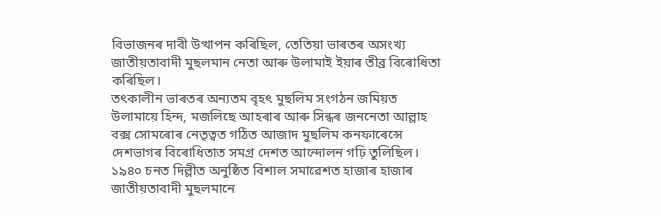বিভাজনৰ দাবী উত্থাপন কৰিছিল, তেতিয়া ভাৰতৰ অসংখ্য জাতীয়তাবাদী মুছলমান নেতা আৰু উলামাই ইয়াৰ তীব্ৰ বিৰোধিতা কৰিছিল।
তৎকালীন ভাৰতৰ অন্যতম বৃহৎ মুছলিম সংগঠন জমিয়ত উলামায়ে হিন্দ, মজলিছে আহৰাৰ আৰু সিন্ধৰ জননেতা আল্লাহ বক্স সোমৰোৰ নেতৃত্বত গঠিত আজাদ মুছলিম কনফাৰেন্সে দেশভাগৰ বিৰোধিতাত সমগ্ৰ দেশত আন্দোলন গঢ়ি তুলিছিল।
১৯৪০ চনত দিল্লীত অনুষ্ঠিত বিশাল সমাৱেশত হাজাৰ হাজাৰ জাতীয়তাবাদী মুছলমানে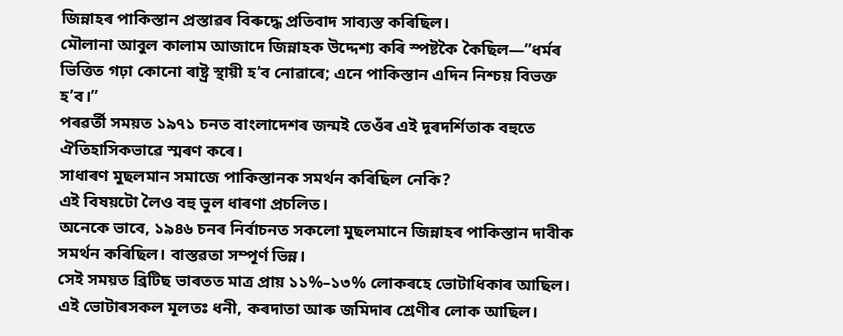জিন্নাহৰ পাকিস্তান প্ৰস্তাৱৰ বিৰুদ্ধে প্ৰতিবাদ সাব্যস্ত কৰিছিল।
মৌলানা আবুল কালাম আজাদে জিন্নাহক উদ্দেশ্য কৰি স্পষ্টকৈ কৈছিল—”ধৰ্মৰ ভিত্তিত গঢ়া কোনো ৰাষ্ট্ৰ স্থায়ী হ’ব নোৱাৰে; এনে পাকিস্তান এদিন নিশ্চয় বিভক্ত হ’ব।”
পৰৱৰ্তী সময়ত ১৯৭১ চনত বাংলাদেশৰ জন্মই তেওঁৰ এই দূৰদৰ্শিতাক বহুতে ঐতিহাসিকভাৱে স্মৰণ কৰে।
সাধাৰণ মুছলমান সমাজে পাকিস্তানক সমৰ্থন কৰিছিল নেকি?
এই বিষয়টো লৈও বহু ভুল ধাৰণা প্ৰচলিত।
অনেকে ভাবে, ১৯৪৬ চনৰ নিৰ্বাচনত সকলো মুছলমানে জিন্নাহৰ পাকিস্তান দাবীক সমৰ্থন কৰিছিল। বাস্তৱতা সম্পূৰ্ণ ভিন্ন।
সেই সময়ত ব্ৰিটিছ ভাৰতত মাত্ৰ প্ৰায় ১১%–১৩% লোকৰহে ভোটাধিকাৰ আছিল। এই ভোটাৰসকল মূলতঃ ধনী, কৰদাতা আৰু জমিদাৰ শ্ৰেণীৰ লোক আছিল।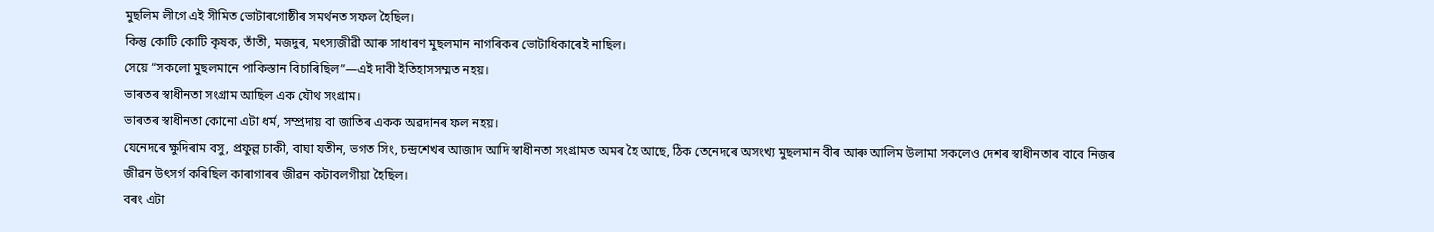মুছলিম লীগে এই সীমিত ভোটাৰগোষ্ঠীৰ সমৰ্থনত সফল হৈছিল।
কিন্তু কোটি কোটি কৃষক, তাঁতী, মজদুৰ, মৎস্যজীৱী আৰু সাধাৰণ মুছলমান নাগৰিকৰ ভোটাধিকাৰেই নাছিল।
সেয়ে “সকলো মুছলমানে পাকিস্তান বিচাৰিছিল”—এই দাবী ইতিহাসসম্মত নহয়।
ভাৰতৰ স্বাধীনতা সংগ্ৰাম আছিল এক যৌথ সংগ্ৰাম।
ভাৰতৰ স্বাধীনতা কোনো এটা ধৰ্ম, সম্প্ৰদায় বা জাতিৰ একক অৱদানৰ ফল নহয়।
যেনেদৰে ক্ষুদিৰাম বসু, প্ৰফুল্ল চাকী, বাঘা যতীন, ভগত সিং, চন্দ্ৰশেখৰ আজাদ আদি স্বাধীনতা সংগ্ৰামত অমৰ হৈ আছে, ঠিক তেনেদৰে অসংখ্য মুছলমান বীৰ আৰু আলিম উলামা সকলেও দেশৰ স্বাধীনতাৰ বাবে নিজৰ জীৱন উৎসৰ্গ কৰিছিল কাৰাগাৰৰ জীৱন কটাবলগীয়া হৈছিল।
বৰং এটা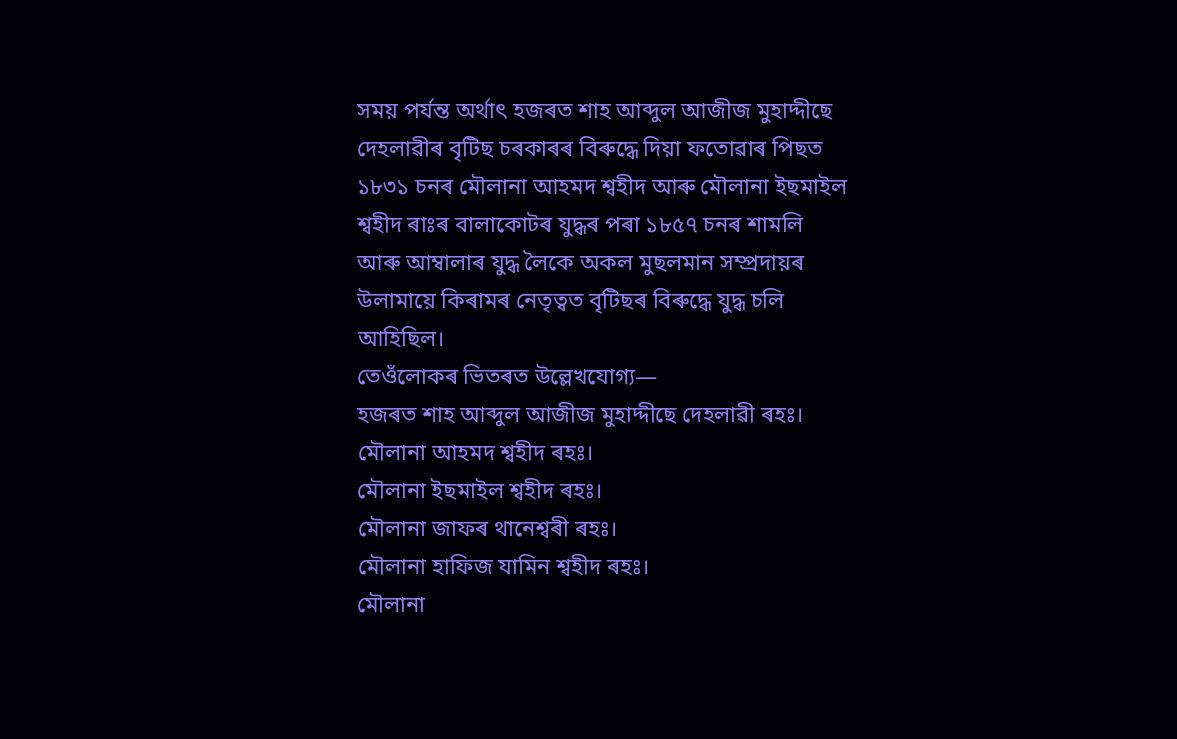সময় পৰ্যন্ত অৰ্থাৎ হজৰত শাহ আব্দুল আজীজ মুহাদ্দীছে দেহলাৱীৰ বৃটিছ চৰকাৰৰ বিৰুদ্ধে দিয়া ফতোৱাৰ পিছত ১৮৩১ চনৰ মৌলানা আহমদ শ্বহীদ আৰু মৌলানা ইছমাইল শ্বহীদ ৰাঃৰ বালাকোটৰ যুদ্ধৰ পৰা ১৮৫৭ চনৰ শামলি আৰু আম্বালাৰ যুদ্ধ লৈকে অকল মুছলমান সম্প্ৰদায়ৰ উলামায়ে কিৰামৰ নেতৃত্বত বৃটিছৰ বিৰুদ্ধে যুদ্ধ চলি আহিছিল।
তেওঁলোকৰ ভিতৰত উল্লেখযোগ্য—
হজৰত শাহ আব্দুল আজীজ মুহাদ্দীছে দেহলাৱী ৰহঃ।
মৌলানা আহমদ শ্বহীদ ৰহঃ।
মৌলানা ইছমাইল শ্বহীদ ৰহঃ।
মৌলানা জাফৰ থানেশ্বৰী ৰহঃ।
মৌলানা হাফিজ যামিন শ্বহীদ ৰহঃ।
মৌলানা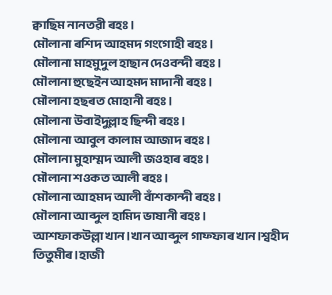ক্বাছিম নানতৱী ৰহঃ।
মৌলানা ৰশিদ আহমদ গংগোহী ৰহঃ।
মৌলানা মাহমুদুল হাছান দেওবন্দী ৰহঃ।
মৌলানা হুছেইন আহমদ মাদানী ৰহঃ।
মৌলানা হছৰত মোহানী ৰহঃ।
মৌলানা উবাইদুল্লাহ ছিন্দী ৰহঃ।
মৌলানা আবুল কালাম আজাদ ৰহঃ।
মৌলানা মুহাম্মদ আলী জওহাৰ ৰহঃ।
মৌলানা শওকত আলী ৰহঃ।
মৌলানা আহমদ আলী বাঁশকান্দী ৰহঃ।
মৌলানা আব্দুল হামিদ ভাষানী ৰহঃ।
আশফাকউল্লা খান।খান আব্দুল গাফ্ফাৰ খান।শ্বহীদ তিতুমীৰ।হাজী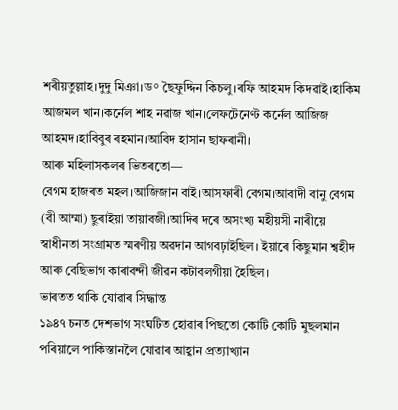শৰীয়তুল্লাহ।দুদু মিঞা।ড° ছৈফুদ্দিন কিচলু।ৰফি আহমদ কিদৱাই।হাকিম আজমল খান।কৰ্নেল শাহ নৱাজ খান।লেফটেনেণ্ট কৰ্নেল আজিজ আহমদ।হাবিবুৰ ৰহমান।আবিদ হাসান ছাফৰানী।
আৰু মহিলাসকলৰ ভিতৰতো—
বেগম হাজৰত মহল।আজিজান বাই।আসফাৰী বেগম।আবাদী বানু বেগম (বী আম্মা) ছুৰাইয়া তায়াবজী।আদিৰ দৰে অসংখ্য মহীয়সী নাৰীয়ে স্বাধীনতা সংগ্ৰামত স্মৰণীয় অৱদান আগবঢ়াইছিল। ইয়াৰে কিছুমান শ্বহীদ আৰু বেছিভাগ কাৰাবন্দী জীৱন কটাবলগীয়া হৈছিল।
ভাৰতত থাকি যোৱাৰ সিদ্ধান্ত
১৯৪৭ চনত দেশভাগ সংঘটিত হোৱাৰ পিছতো কোটি কোটি মুছলমান পৰিয়ালে পাকিস্তানলৈ যোৱাৰ আহ্বান প্ৰত্যাখ্যান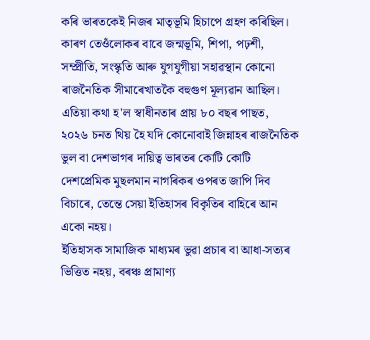কৰি ভাৰতকেই নিজৰ মাতৃভূমি হিচাপে গ্ৰহণ কৰিছিল।
কাৰণ তেওঁলোকৰ বাবে জন্মভূমি, শিপা, পঢ়শী, সম্প্ৰীতি, সংস্কৃতি আৰু যুগযুগীয়া সহাৱস্থান কোনো ৰাজনৈতিক সীমাৰেখাতকৈ বহুগুণ মূল্যৱান আছিল।
এতিয়া কথা হ'ল স্বাধীনতাৰ প্ৰায় ৮০ বছৰ পাছত, ২০২৬ চনত থিয় হৈ যদি কোনোবাই জিন্নাহৰ ৰাজনৈতিক ভুল বা দেশভাগৰ দায়িত্ব ভাৰতৰ কোটি কোটি দেশপ্ৰেমিক মুছলমান নাগৰিকৰ ওপৰত জাপি দিব বিচাৰে, তেন্তে সেয়া ইতিহাসৰ বিকৃতিৰ বাহিৰে আন একো নহয়।
ইতিহাসক সামাজিক মাধ্যমৰ ভুৱা প্ৰচাৰ বা আধা-সত্যৰ ভিত্তিত নহয়, বৰঞ্চ প্ৰামাণ্য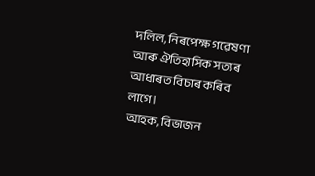দলিল, নিৰপেক্ষ গৱেষণা আৰু ঐতিহাসিক সত্যৰ আধাৰত বিচাৰ কৰিব লাগে।
আহক, বিভাজন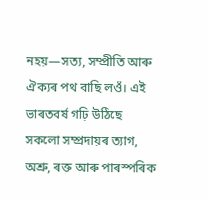নহয়—সত্য, সম্প্ৰীতি আৰু ঐক্যৰ পথ বাছি লওঁ। এই ভাৰতবৰ্ষ গঢ়ি উঠিছে সকলো সম্প্ৰদায়ৰ ত্যাগ, অশ্ৰু, ৰক্ত আৰু পাৰস্পৰিক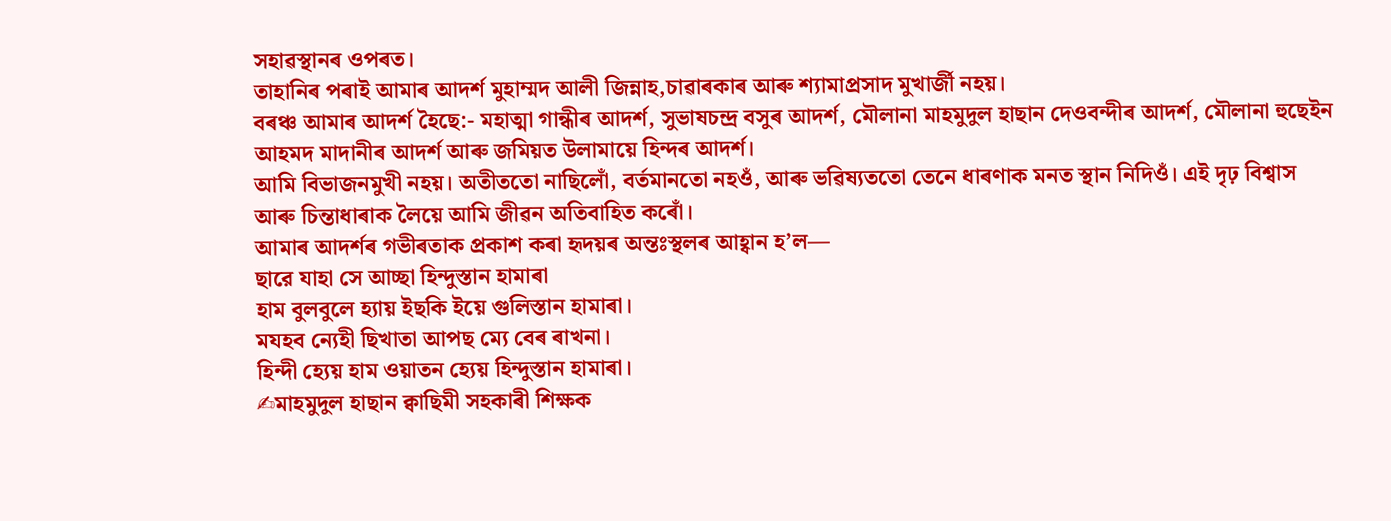সহাৱস্থানৰ ওপৰত।
তাহানিৰ পৰাই আমাৰ আদৰ্শ মুহাম্মদ আলী জিন্নাহ,চাৱাৰকাৰ আৰু শ্যামাপ্ৰসাদ মুখাৰ্জী নহয়।
বৰঞ্চ আমাৰ আদৰ্শ হৈছে:- মহাত্মা গান্ধীৰ আদৰ্শ, সুভাষচন্দ্ৰ বসুৰ আদৰ্শ, মৌলানা মাহমুদুল হাছান দেওবন্দীৰ আদৰ্শ, মৌলানা হুছেইন আহমদ মাদানীৰ আদৰ্শ আৰু জমিয়ত উলামায়ে হিন্দৰ আদৰ্শ।
আমি বিভাজনমুখী নহয়। অতীততো নাছিলোঁ, বৰ্তমানতো নহওঁ, আৰু ভৱিষ্যততো তেনে ধাৰণাক মনত স্থান নিদিওঁ। এই দৃঢ় বিশ্বাস আৰু চিন্তাধাৰাক লৈয়ে আমি জীৱন অতিবাহিত কৰোঁ।
আমাৰ আদৰ্শৰ গভীৰতাক প্ৰকাশ কৰা হৃদয়ৰ অন্তঃস্থলৰ আহ্বান হ’ল—
ছারে যাহা সে আচ্ছা হিন্দুস্তান হামাৰা
হাম বুলবুলে হ্যায় ইছকি ইয়ে গুলিস্তান হামাৰা।
মযহব ন্যেহী ছিখাতা আপছ ম্যে বেৰ ৰাখনা।
হিন্দী হ্যেয় হাম ওয়াতন হ্যেয় হিন্দুস্তান হামাৰা।
✍মাহমুদুল হাছান ক্বাছিমী সহকাৰী শিক্ষক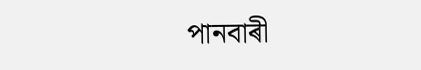পানবাৰী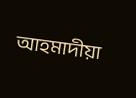আহমাদীয়া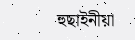হুছাইনীয়া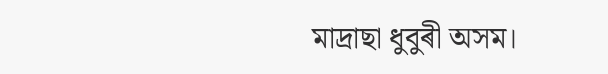মাদ্ৰাছা ধুবুৰী অসম।